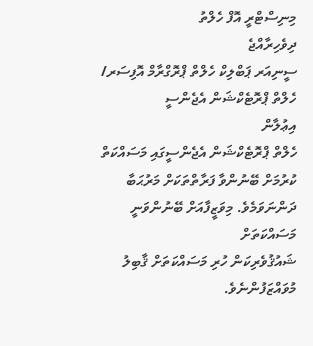މިނިސްޓްރީ އޮފް ހެލްތު
ދިވެހިރާއްޖެ
ސީނިއަރ ޕަބްލިކް ހެލްތް ޕްރޮގްރާމް އޮފިސަރ/ ހެލްތް ޕްރޮޓެކްޝަން އެޖެންސީ
އިޢުލާން
ހެލްތް ޕްރޮޓެކްޝަން އެޖެންސީގައި މަސައްކަތް ކުރުމަށް ބޭނުންވާ ފަރާތްތަކަށް މަރުޙަބާ ދަންނަވަމެވެ. މިވަޒީފާއަށް ބޭނުންވަނީ މަސައްކަތަށް
ޝައުޤުވެރިކަން ހުރި މަސައްކަތަށް ޤާބިލު މުވައްޒަފުންނެވެ.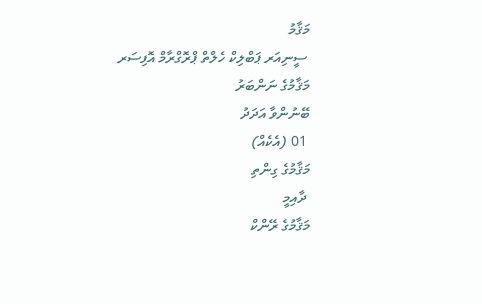މަޤާމު
 ސީނިއަރ ޕަބްލިކް ހެލްތް ޕްރޮގްރާމް އޮފިސަރ
މަޤާމުގެ ނަންބަރު
ބޭނުންވާ އަދަދު
 01 (އެކެއް)
މަޤާމުގެ ގިންތި
 ދާއިމީ
މަޤާމުގެ ރޭންކް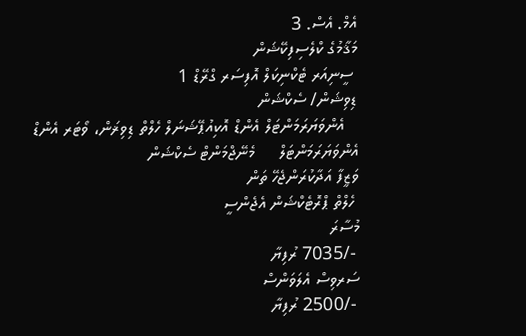އެމް. އެސް. 3
މަޤާމުގެ ކްލެސިފިކޭޝަން
 ސީނިއަރ ޓެކްނިކަލް އޮފިސަރ ގްރޭޑް 1
ޑިވިޝަން/ ސެކްޝަން
   އެންވަޔަރަމަންޓަލް އެންޑް އޮކިއުޕޭޝަނަލް ހެލްތް ޑިވިޜަން، ވޯޓަރ އެންޑް އެންވަޔަރަމަންޓަލް     މެނޭޖްމަންޓް ސެކްޝަން
ވަޒީފާ އަދާކުރަންޖެހޭ ތަން
 ހެލްތް ޕްރޮޓެކްޝަން އެޖެންސީ
މުސާރަ
 -/7035 ރުފިޔާ
ސަރވިސް އެލަވަންސް
 -/2500 ރުފިޔާ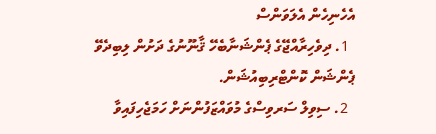އެހެނިހެން އެލަވަންސް
  1. ދިވެހިރާއްޖޭގެ ޕެންޝަނާބެހޭ ޤާނޫނުގެ ދަށުން ލިބިދެވޭ ޕެންޝަން ކޮންޓްރިބިއުޝަން.
  2. ސިވިލް ސަރވިސްގެ މުވައްޒަފުންނަށް ހަމަޖެހިފައިވާ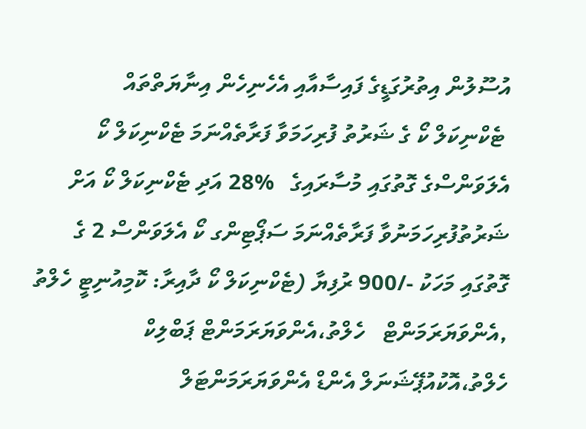އުސޫލުން އިތުރުގަޑީގެ ފައިސާއާއި އެހެނިހެން އިނާޔަތްތައް
 ޓެކްނިކަލް ކޯ ގެ ޝަރުތު ފުރިހަމަވާ ފަރާތެއްނަމަ ޓެކްނިކަލް ކޯ އެލަވަންސްގެ ގޮތުގައި މުސާރައިގެ   %28 އަދި ޓެކްނިކަލް ކޯ އަށް ޝަރުތުފުރިހަމަނުވާ ފަރާތެއްނަމަ ސަޕޯޓިންގ ކޯ އެލަވަންސް 2 ގެ   ގޮތުގައި މަހަކު -/900 ރުފިޔާ (ޓެކްނިކަލް ކޯ ދާއިރާ: ކޮމިއުނިޓީ ހެލްތު ,އެންވަޔަރަމަންޓް   ހެލްތު،އެންވަޔަރަމަންޓް ޕަބްލިކް ހެލްތު،އޮކުއުޕޭޝަނަލް އެންޑް އެންވަޔަރަމަންޓަލް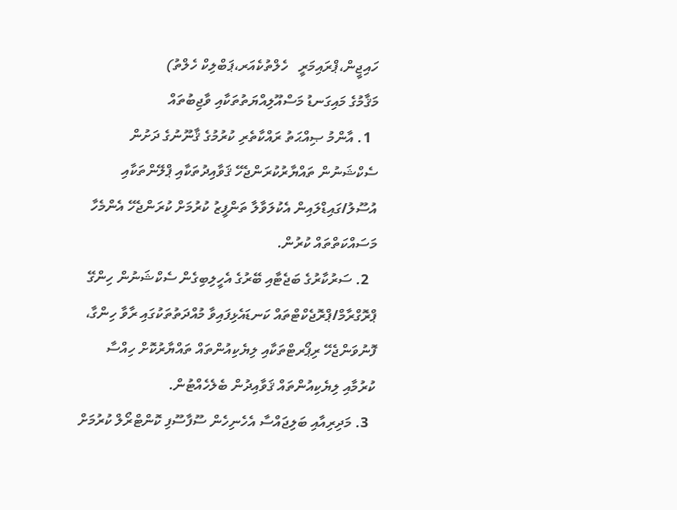ހައިޖީން،ޕްރައިމަރީ   ހެލްތުކެއަރ،ޕަބްލިކް ހެލްތު)
މަޤާމުގެ މައިގަނޑު މަސްއޫލިއްޔަތުތަކާއި ވާޖިބުތައް
  1. އާންމު ޞިއްޙަތު ރައްކާތެރި ކުރުމުގެ ޤާނޫނުގެ ދަށުން ސެކްޝަނުން ތައްޔާރުކުރަންޖެހޭ ޤަވާއިދުތަކާއި ޕްލޭންތަކާއި އުސޫލު/ގައިޑްލައިން އެކުލަވާލާ ތަންފީޒު ކުރުމަށް ކުރަންޖެހޭ އެންމެހާ މަސައްކަތްތައް ކުރުން.
  2. ސަރުކާރުގެ ބަޖެޓާއި ބޭރުގެ އެހީލިބިގެން ސެކްޝަނުން ހިންގޭ ޕްރޮގްރާމް/ޕްރޮޖެކްޓްތައް ކަނޑައެޅިފައިވާ މުއްދަތުތަކުގައި ރާވާ ހިންގާ، ފޮނުވަންޖެހޭ ރިޕޯރޓްތަކާއި ލިޔެކިއުންތައް ތައްޔާރުކޮށް ހިއްސާ ކުރުމާއި ލިޔެކިއުންތައް ޤަވާއިދުން ބެލެހެއްޓުން.
  3. މަދިރިއާއި ބަލިޖައްސާ އެހެނިހެން ސޫފާސޫފި ކޮންޓްރޯލް ކުރުމަށް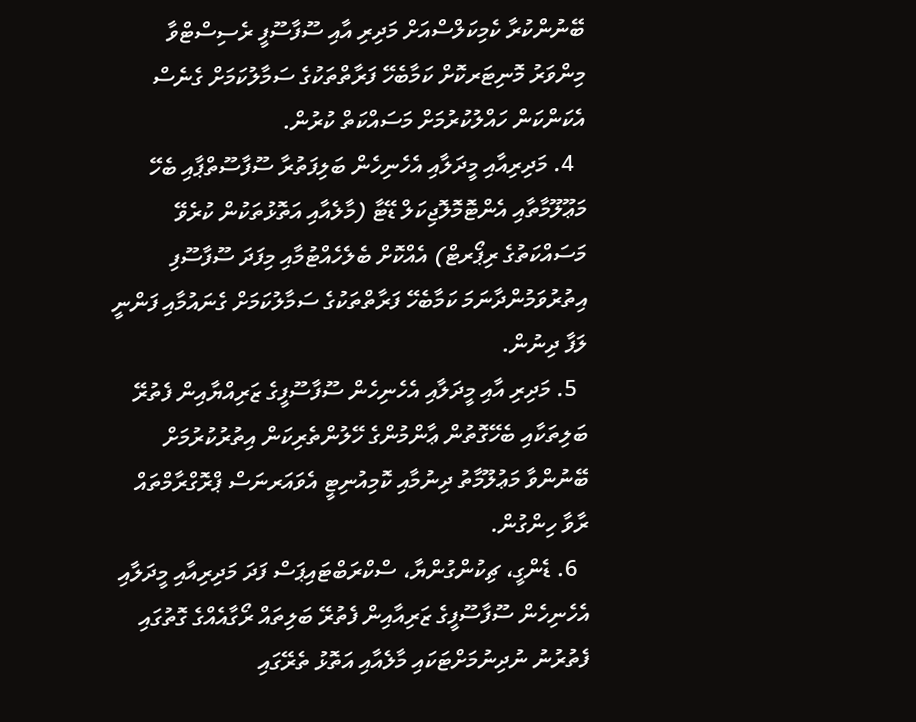ބޭނުންކުރާ ކެމިކަލްސްއަށް މަދިރި އާއި ސޫފާސޫފީ ރެސިސްޓްވާ މިންވަރު މޮނިޓަރކޮށް ކަމާބެހޭ ފަރާތްތަކުގެ ސަމާލުކަމަށް ގެނެސް އެކަންކަން ހައްލުކުރުމަށް މަސައްކަތް ކުރުން.
  4. މަދިރިއާއި މީދަލާއި އެހެނިހެން ބަލިފަތުރާ ސޫފާސޫތްޕާއި ބެހޭ މަޢޫލޫމާތާއި އެންޓޮމޮލޮޖިކަލް ޑޭޓާ (މާލެއާއި އަތޮޅުތަކުން ކުރެވޭ މަސައްކަތުގެ ރިޕޯރޓް) އެއްކޮށް ބެލެހެއްޓުމާއި މިފަދަ ސޫފާސޫފި އިތުރުވަމުންދާނަމަ ކަމާބެހޭ ފަރާތްތަކުގެ ސަމާލުކަމަށް ގެނައުމާއި ފަންނީ ލަފާ ދިނުން.
  5. މަދިރި އާއި މީދަލާއި އެހެނިހެން ސޫފާސޫފީގެ ޒަރިއްޔާއިން ފެތުރޭ ބަލިތަކާއި ބެހޭގޮތުން ޢާންމުންގެ ހޭލުންތެރިކަން އިތުރުކުރުމަށް ބޭނުންވާ މަޢުލޫމާތު ދިނުމާއި ކޮމިއުނިޓީ އެވައަރނަސް ޕްރޮގްރާމްތައް ރާވާ ހިންގުން.
  6. ޑެންގީ، ޗިކުންގުންޔާ، ސްކްރަބްޓައިޕަސް ފަދަ މަދިރިއާއި މީދަލާއި އެހެނިހެން ސޫފާސޫފީގެ ޒަރިއާއިން ފެތުރޭ ބަލިތައް ރޯގާއެއްގެ ގޮތުގައި ފެތުރުނު ނުދިނުމަށްޓަކައި މާލެއާއި އަތޮޅު ތެރޭގައި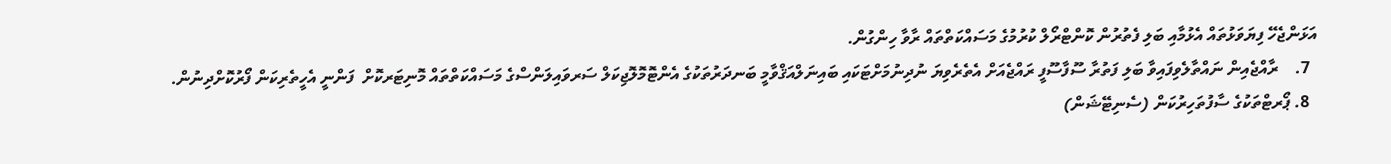އަޅަންޖެހޭ ފިޔަވަޅުތައް އެޅުމާއި ބަލި ފެތުރުން ކޮންޓްރޯލް ކުރުމުގެ މަސައްކަތްތައް ރާވާ ހިންގުން.
  7.    ރާއްޖެއިން ނައްތާލެވިފައިވާ ބަލި ފަތުރާ ސޫފާސޫފީ ރައްޖެއަށް އެތެރެވިޔަ ނުދިނުމަށްޓަކައި ބައިނަލްއަޤްވާމީ ބަނދަރުތަކުގެ އެންޓޮމޮލޮޖިކަލް ސަރވައިލަންސްގެ މަސައްކަތްތައް މޮނިޓަރކޮށް  ފަންނީ އެހީތެރިކަން ފޯރުކޮށްދިނުން.
  8. ޕޯރޓްތަކުގެ ސާފުތަހިރުކަން (ސެނިޓޭޝަން)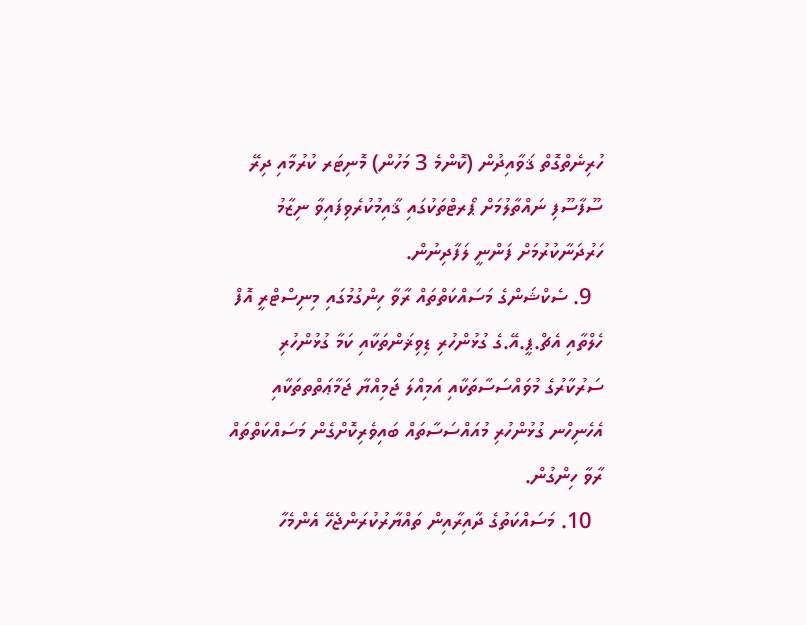ހުރިނެތްގޮތް ޤަވާއިދުން (ކޮންމެ 3 މަހުން) މޮނިޓަރ ކުރުމާއި ދިރޭ ސޫފާސޫފި ނައްތާލުމަށް ޕޯރޓްތަކުގައި ޤާއިމުކުރެވިފައިވާ ނިޒާމު ހަރުދަނާކުރުމަށް ފަންނީ ލަފާދިނުން.
  9. ސެކްޝަންގެ މަސައްކަތްތައް ރާވާ ހިންގުމުގައި މިނިސްޓްރީ އޮފް ހެލްތާއި އެޗް.ޕީ.އޭ.ގެ ގުޅުންހުރި ޑިވިޜަންތަކާއި ކަމާ ގުޅުންހުރި ސަރުކާރުގެ މުވައްސަސާތަކާއި އަމިއްލަ ޖަމިއްޔާ ޖަމާޢަތްތތަކާއި އެހެނިހްނ ގުޅުންހުރި މުއައްސަސާތައް ބައިވެރިކޮށްގެން މަސައްކަތްތައް ރާވާ ހިންގުން.
  10. މަސައްކަތުގެ ދާއިރާއިން ތައްޔާރުކުރަންޖެހޭ އެންމެހާ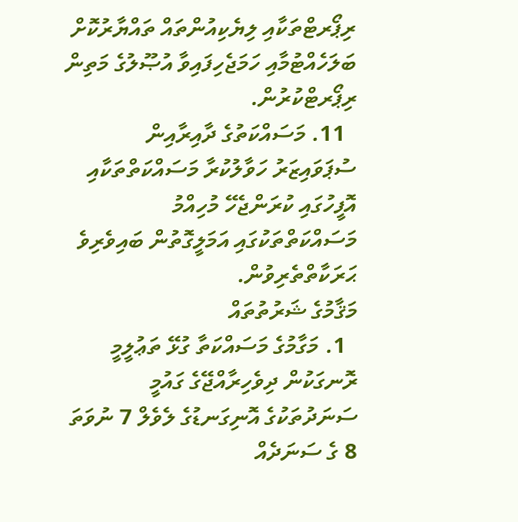ރިޕޯރޓްތަކާއި ލިޔެކިއުންތައް ތައްޔާރުކޮށް ބަލަހެއްޓުމާއި ހަމަޖެހިފައިވާ އުޞޫލުގެ މަތިން ރިޕޯރޓްކުރުން.
  11. މަސައްކަތުގެ ދާއިރާއިން ސުޕަވައިޒަރު ހަވާލުކުރާ މަސައްކަތްތަކާއި އޮފީހުގައި ކުރަންޖެހޭ މުހިއްމު މަސައްކަތްތަކުގައި އަމަލީގޮތުން ބައިވެރިވެ ޙަރަކާތްތެރިވުން.
މަޤާމުގެ ޝަރުތުތައް
  1. މަގާމުގެ މަސައްކަތާ ގުޅޭ ތަޢުލީމީ ރޮނގަކުން ދިވެހިރާއްޖޭގެ ގައުމީ ސަނަދުތަކުގެ އޮނިގަނޑުގެ ލެވެލް 7 ނުވަތަ 8 ގެ ސަނަދެއް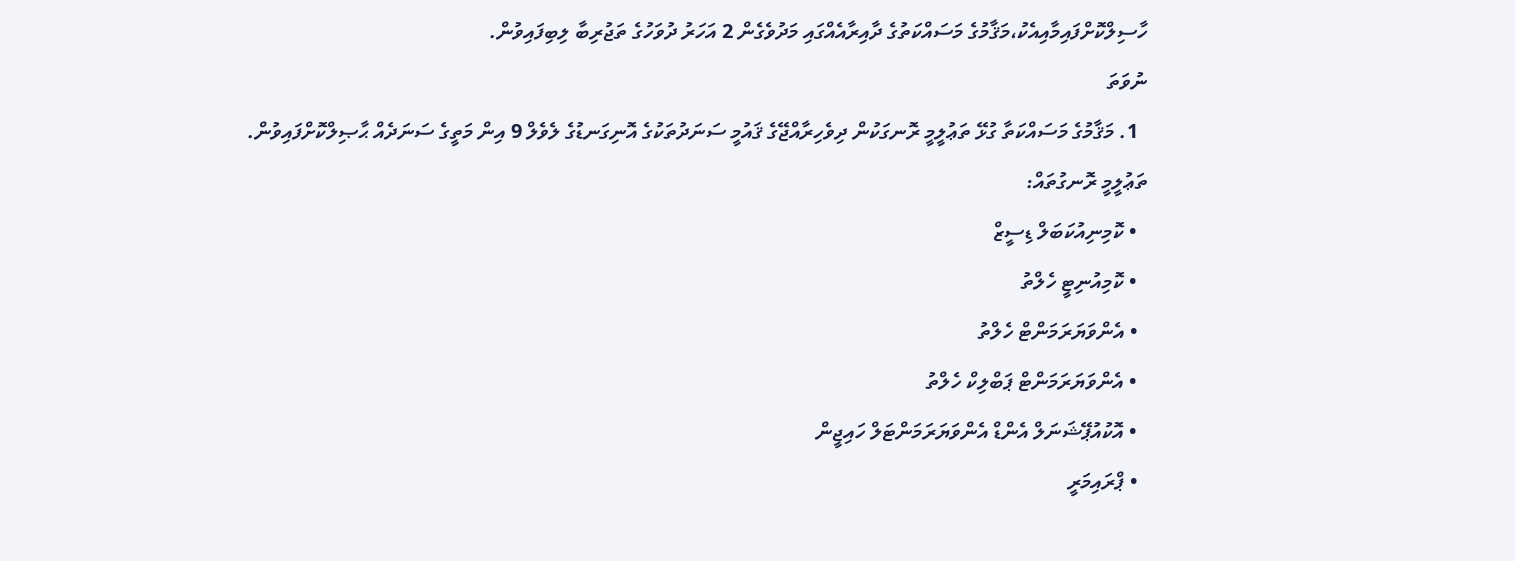ހާސިލްކޮށްފައިމާއިއެކު،މަޤާމުގެ މަސައްކަތުގެ ދާއިރާއެއްގައި މަދުވެގެން 2 އަހަރު ދުވަހުގެ ތަޖުރިބާ ލިބިފައިވުން.
ނުވަތަ
  1. މަޤާމުގެ މަސައްކަތާ ގުޅޭ ތަޢުލީމީ ރޮނގަކުން ދިވެހިރާއްޖޭގެ ޤައުމީ ސަނަދުތަކުގެ އޮނިގަނޑުގެ ލެވެލް 9 އިން މަތީގެ ސަނަދެއް ޙާޞިލްކޮށްފައިވުން.
ތަޢުލީމީ ރޮނގުތައް:
  • ކޮމިނިއުކަބަލް ޑިސީޒް
  • ކޮމިއުނިޓީ ހެލްތު
  • އެންވަޔަރަމަންޓް ހެލްތު
  • އެންވަޔަރަމަންޓް ޕަބްލިކް ހެލްތު
  • އޮކުއުޕޭޝަނަލް އެންޑް އެންވަޔަރަމަންޓަލް ހައިޖީން
  • ޕްރައިމަރީ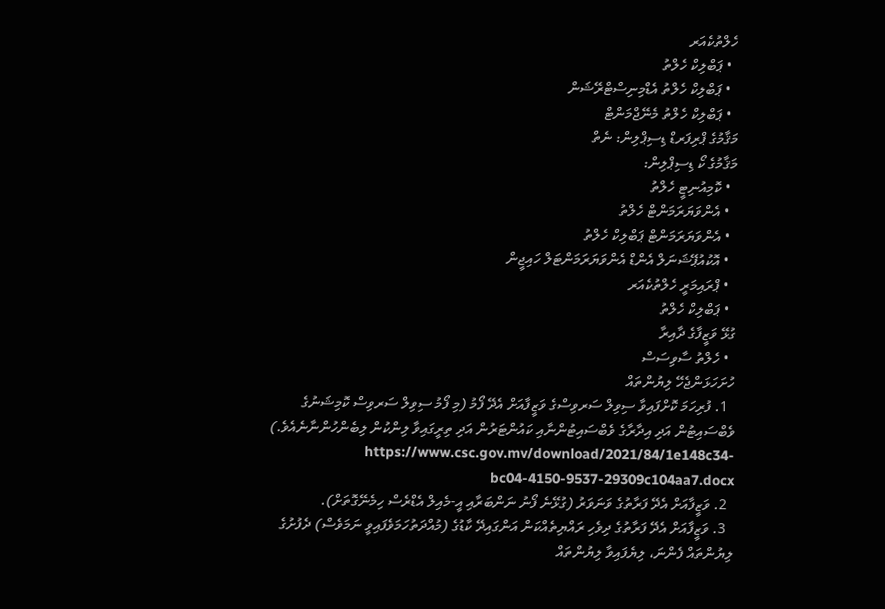ހެލްތުކެއަރ
  • ޕަބްލިކް ހެލްތު
  • ޕަބްލިކް ހެލްތު އެޑްމިނިސްޓްރޭޝަން
  • ޕަބްލިކް ހެލްތު މެނޭޖްމަންޓް
މަޤާމުގެ ޕްރިފަރޑް ޑިސިޕްލިން: ނެތް
މަޤާމުގެ ކޯ ޑިސިޕްލިން:
  • ކޮމިއުނިޓީ ހެލްތު
  • އެންވަޔަރަމަންޓް ހެލްތު
  • އެންވަޔަރަމަންޓް ޕަބްލިކް ހެލްތު
  • އޮކުއުޕޭޝަނަލް އެންޑް އެންވަޔަރަމަންޓަލް ހައިޖީން
  • ޕްރައިމަރީ ހެލްތުކެއަރ
  • ޕަބްލިކް ހެލްތު
ގުޅޭ ވަޒީފާގެ ދާއިރާ
  • ހެލްތު ސާވިސަސް
ހުށަހަޅަންޖެހޭ ލިޔުންތައް
  1. ފުރިހަމަ ކޮށްފައިވާ ސިވިލް ސަރވިސްގެ ވަޒީފާއަށް އެދޭ ފޯމު (މި ފޯމު ސިވިލް ސަރވިސް ކޮމިޝަނުގެ ވެބްސައިޓުން އަދި އިދާރާގެ ވެބްސައިޓުންނާއި ކައުންޓަރުން އަދި ތިރީގައިވާ ލިންކުން ލިބެންހުންނާނެއެވެ.) https://www.csc.gov.mv/download/2021/84/1e148c34-bc04-4150-9537-29309c104aa7.docx
  2. ވަޒީފާއަށް އެދޭ ފަރާތުގެ ވަނަވަރު (ގުޅޭނެ ފޯނު ނަންބަރާއި އީ-މެއިލް އެޑްރެސް ހިމެނޭގޮތަށް).
  3. ވަޒީފާއަށް އެދޭ ފަރާތުގެ ދިވެހި ރައްޔިތެއްކަން އަންގައިދޭ ކާޑުގެ (މުއްދަތުހަމަވެފައިވީ ނަމަވެސް) ދެފުށުގެ ލިޔުންތައް ފެންނަ، ލިޔެފައިވާ ލިޔުންތައް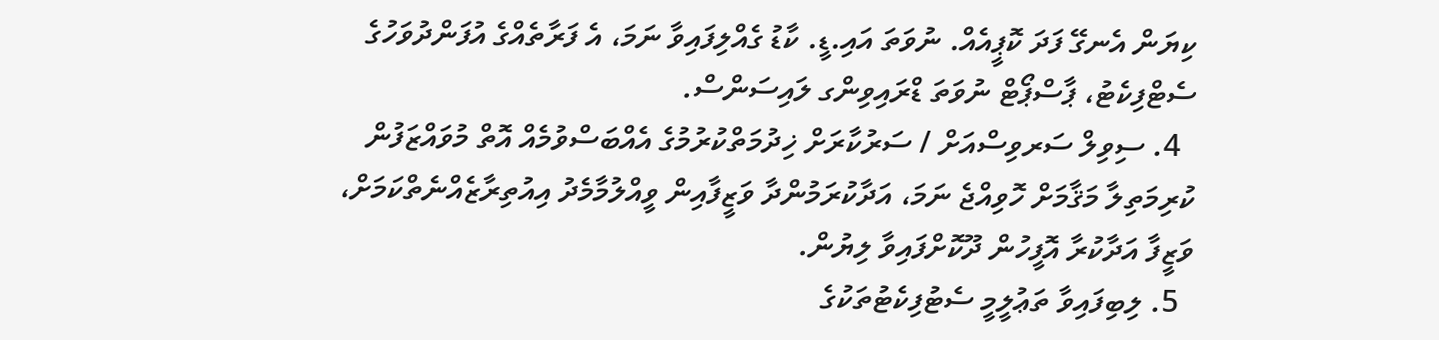ކިޔަން އެނގޭ ފަދަ ކޮޕީއެއް. ނުވަތަ އައި.ޑީ. ކާޑު ގެއްލިފައިވާ ނަމަ، އެ ފަރާތެއްގެ އުފަންދުވަހުގެ ސެޓްފިކެޓު، ޕާސްޕޯޓް ނުވަތަ ޑްރައިވިންގ ލައިސަންސް.
  4. ސިވިލް ސަރވިސްއަށް / ސަރުކާރަށް ޚިދުމަތްކުރުމުގެ އެއްބަސްވުމެއް އޮތް މުވައްޒަފުން ކުރިމަތިލާ މަޤާމަށް ހޮވިއްޖެ ނަމަ، އަދާކުރަމުންދާ ވަޒީފާއިން ވީއްލުމާމެދު އިއުތިރާޒެއްނެތްކަމަށް، ވަޒީފާ އަދާކުރާ އޮފީހުން ދޫކޮށްފައިވާ ލިޔުން.
  5. ލިބިފައިވާ ތަޢުލީމީ ސެޓުފިކެޓުތަކުގެ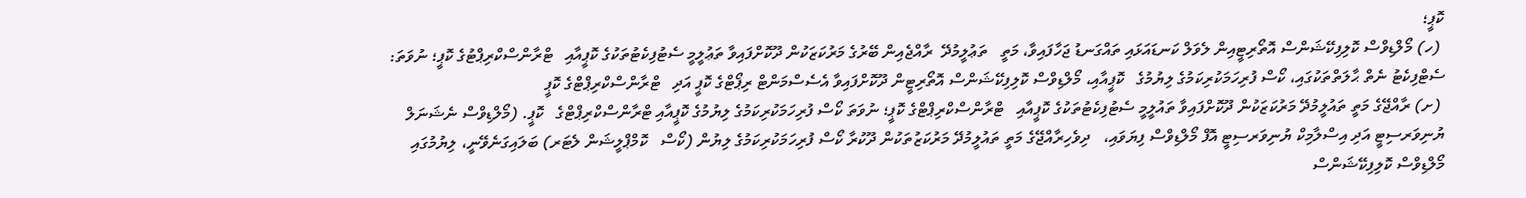ކޮޕީ؛
 (ހ) މޯލްޑިވްސް ކޮލިފިކޭޝަންސް އޮތޯރިޓީއިން ލެވަލް ކަނޑައަޅައި ތައްގަނޑު ޖަހާފައިވާ، މަތީ   ތަޢުލީމުދޭ  ރާއްޖެއިން ބޭރުގެ މަރުކަޒަކުން ދޫކޮށްފައިވާ ތަޢުލީމީ ސެޓުފިކެޓުތަކުގެ ކޮޕީއާއި   ޓްރާންސްކްރިޕްޓުގެ ކޮޕީ؛ ނުވަތަ: ސެޓްފިކެޓު ނެތް ޙާލަތްތަކުގައި، ކޯސް ފުރިހަމަކުރިކަމުގެ ލިޔުމުގެ   ކޮޕީއާއި، މޯލްޑިވްސް ކޮލިފިކޭޝަންސް އޮތޯރިޓީން ދޫކޮށްފައިވާ އެސެސްމަންޓް ރިޕޯޓްގެ ކޮޕީ އަދި   ޓްރާންސްކްރިޕްޓްގެ ކޮޕީ
 (ށ) ރާއްޖޭގެ މަތީ ތައުލީމުދޭ މަރުކަޒަކުން ދޫކޮށްފައިވާ ތައުލީމީ ސެޓުފިކެޓުތަކުގެ ކޮޕީއާއި   ޓްރާންސްކްރިޕްޓްގެ ކޮޕީ؛ ނުވަތަ ކޯސް ފުރިހަމަކުރިކަމުގެ ލިޔުމުގެ ކޮޕީއާއި ޓްރާންސްކްރިޕްޓްގެ   ކޮޕީ. (މޯލްޑިވްސް ނެޝަނަލް ޔުނިވަރސިޓީ އަދި އިސްލާމިކް ޔުނިވަރސިޓީ އޮފް މޯލްޑިވްސް ފިޔަވައި،   ދިވެހިރާއްޖޭގެ މަތީ ތައުލީމުދޭ މަރުކަޒުތަކުން ދޫކުރާ ކޯސް ފުރިހަމަކުރިކަމުގެ ލިޔުން (ކޯސް   ކޮމްޕްލީޝަން ލެޓަރ) ބަލައިގަނެވޭނީ، ލިޔުމުގައި މޯލްޑިވްސް ކޮލިފިކޭޝަންސް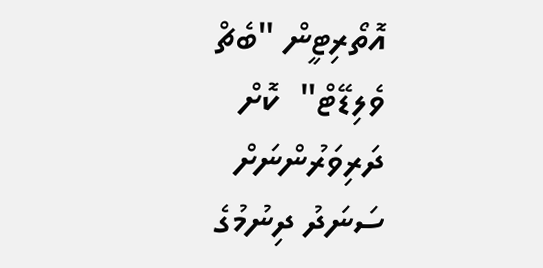އޮތޯރިޓީން "ބެޗް   ވެލިޑޭޓް"  ކޮށް ދަރިވަރުންނަށް ސަނަދު ދިނުމުގެ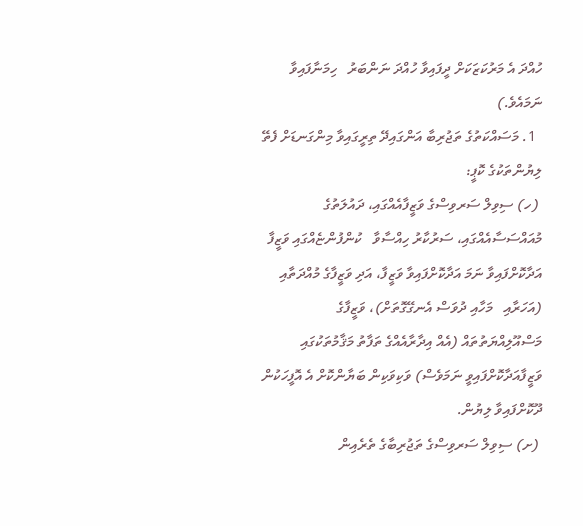ހުއްދަ އެ މަރުކަޒަކަށް ދީފައިވާ ހުއްދަ ނަންބަރު   ހިމަނާފައިވާ ނަމައެވެ.)
  1. މަސައްކަތުގެ ތަޖުރިބާ އަންގައިދޭ ތިރީގައިވާ މިންގަނޑަށް ފެތޭ ލިޔުންތަކުގެ ކޮޕީ:
 (ހ) ސިވިލް ސަރވިސްގެ ވަޒީފާއެއްގައި، ދައުލަތުގެ މުއައްސަސާއެއްގައި، ސަރުކާރު ހިއްސާވާ   ކުންފުންޏެއްގައި ވަޒީފާ އަދާކޮށްފައިވާ ނަމަ އަދާކޮށްފައިވާ ވަޒީފާ، އަދި ވަޒީފާގެ މުއްދަތާއި (އަހަރާއި   މަހާއި ދުވަސް އެނގޭގޮތަށް)، ވަޒީފާގެ މަސްއޫލިއްޔަތުތައް (އެއް އިދާރާއެއްގެ ތަފާތު މަޤާމުތަކުގައި   ވަޒީފާއަދާކޮށްފައިވީ ނަމަވެސް) ވަކިވަކިން ބަޔާންކޮށް އެ އޮފީހަކުން ދޫކޮށްފައިވާ ލިޔުން.
 (ށ) ސިވިލް ސަރވިސްގެ ތަޖުރިބާގެ ތެރެއިން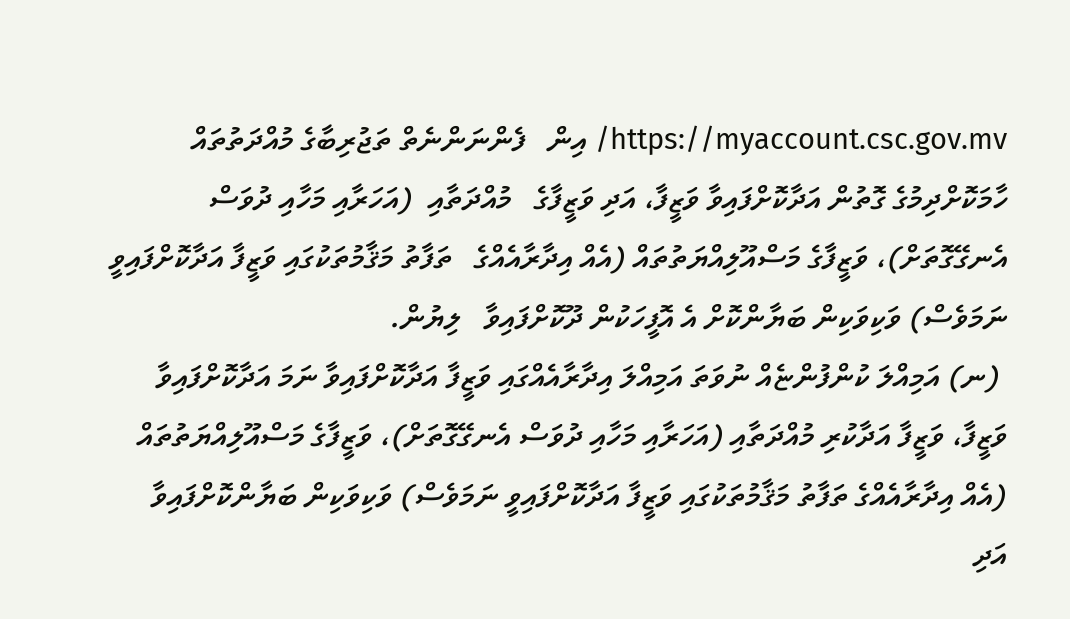https://myaccount.csc.gov.mv/ އިން   ފެންނަންނެތް ތަޖުރިބާގެ މުއްދަތުތައް ހާމަކޮށްދިމުގެ ގޮތުން އަދާކޮށްފައިވާ ވަޒީފާ، އަދި ވަޒީފާގެ   މުއްދަތާއި  (އަހަރާއި މަހާއި ދުވަސް އެނގޭގޮތަށް)، ވަޒީފާގެ މަސްއޫލިއްޔަތުތައް (އެއް އިދާރާއެއްގެ   ތަފާތު މަޤާމުތަކުގައި ވަޒީފާ އަދާކޮށްފައިވީ ނަމަވެސް) ވަކިވަކިން ބަޔާންކޮށް އެ އޮފީހަކުން ދޫކޮށްފައިވާ   ލިޔުން.
 (ނ) އަމިއްލަ ކުންފުންޏެއް ނުވަތަ އަމިއްލަ އިދާރާއެއްގައި ވަޒީފާ އަދާކޮށްފައިވާ ނަމަ އަދާކޮށްފައިވާ   ވަޒީފާ، ވަޒީފާ އަދާކުރި މުއްދަތާއި (އަހަރާއި މަހާއި ދުވަސް އެނގޭގޮތަށް)، ވަޒީފާގެ މަސްއޫލިއްޔަތުތައް   (އެއް އިދާރާއެއްގެ ތަފާތު މަޤާމުތަކުގައި ވަޒީފާ އަދާކޮށްފައިވީ ނަމަވެސް) ވަކިވަކިން ބަޔާންކޮށްފައިވާ   އަދި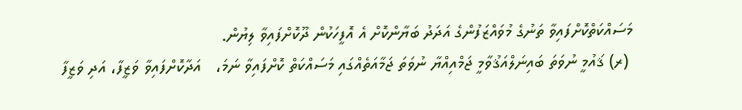މަސައްކަތްކޮށްފައިވާ ތަނުގެ މުވައްޒަފުންގެ އަދަދު ބަޔާންކޮށް އެ އޮފީހަކުން ދޫކޮށްފައިވާ ލިޔުން.
 (ރ) ޤައުމީ ނުވަތަ ބައިނަލްއަޤުވާމީ ޖަމްއިއްޔާ ނުވަތަ ޖަމާއަތެއްގައި މަސައްކަތް ކޮށްފައިވާ ނަމަ،   އަދާކޮށްފައިވާ ވަޒީފާ، އަދި ވަޒީފާ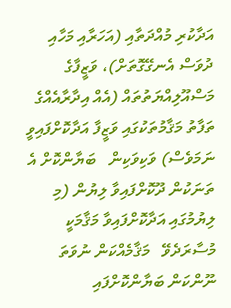އަދާކުރި މުއްދަތާއި (އަހަރާއި މަހާއި ދުވަސް އެނގޭގޮތަށް)، ވަޒީފާގެ   މަސްއޫލިއްޔަތުތައް (އެއް އިދާރާއެއްގެ ތަފާތު މަޤާމުތަކުގައި ވަޒީފާ އަދާކޮށްފައިވީ ނަމަވެސް) ވަކިވަކިން   ބަޔާންކޮށް އެ ތަނަކުން ދޫކޮށްފައިވާ ލިޔުން (މި ލިޔުމުގައި އަދާކޮށްފައިވާ މަޤާމަކީ މުސާރަދެވޭ   މަޤާމެއްކަން ނުވަތަ ނޫންކަން ބަޔާންކޮށްފައި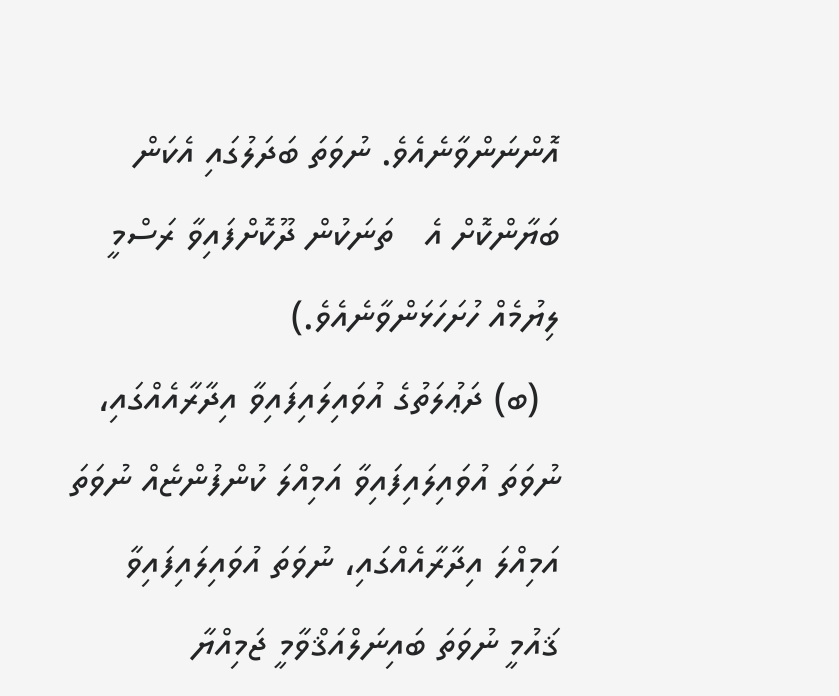އޮންނަންވާނެއެވެ. ނުވަތަ ބަދަލުގައި އެކަން ބަޔާންކޮށް އެ   ތަނަކުން ދޫކޮށްފައިވާ ރަސްމީ ލިޔުމެއް ހުށަހަޅަންވާނެއެވެ.)
  (ބ) ދަޢުލަތުގެ އުވައިލައިފައިވާ އިދާރާއެއްގައި، ނުވަތަ އުވައިލައިފައިވާ އަމިއްލަ ކުންފުންޏެއް ނުވަތަ   އަމިއްލަ އިދާރާއެއްގައި، ނުވަތަ އުވައިލައިފައިވާ ޤައުމީ ނުވަތަ ބައިނަލްއަޤްވާމީ ޖަމިއްޔާ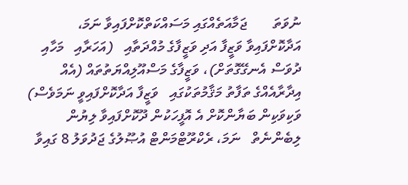ނުވަތަ       ޖަމާއަތެއްގައި މަސައްކަތްކޮށްފައިވާ ނަމަ، އަދާކޮށްފައިވާ ވަޒީފާ އަދި ވަޒީފާގެ މުއްދަތާއި   (އަހަރާއި   މަހާއި ދުވަސް އެނގޭގޮތަށް)، ވަޒީފާގެ މަސްއޫލިއްޔަތުތައް (އެއް އިދާރާއެއްގެ ތަފާތު މަޤާމުތަކުގައި   ވަޒީފާ އަދާކޮށްފައިވީ ނަމަވެސް) ވަކިވަކިން ބަޔާންކޮށް އެ އޮފީހަކުން ދޫކޮށްފައިވާ ލިޔުން ލިބެންނެތް   ނަމަ، ރެކްރޫޓްމަންޓް އުޞޫލުގެ ޖަދުވަލު 8 ގައިވާ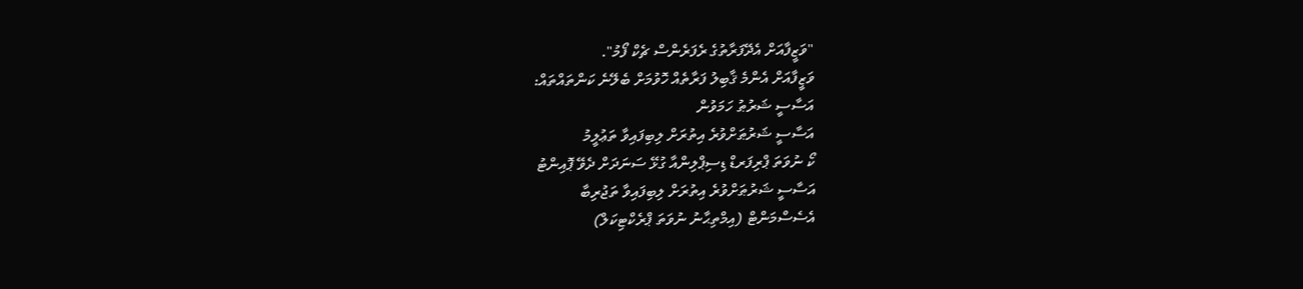"ވަޒީފާއަށް އެދޭފަރާތުގެ ރެފަރެންސް ޗެކް ފޯމު".
ވަޒީފާއަށް އެންމެ ޤާބިލު ފަރާތެއް ހޮވުމަށް ބެލޭނެ ކަންތައްތައް:
އަސާސީ ޝަރުޠު ހަމަވުން
އަސާސީ ޝަރުޠަށްވުރެ އިތުރަށް ލިބިފައިވާ ތަޢުލީމު
ކޯ ނުވަތަ ޕްރިފަރޑް ޑިސިޕްލިންއާ ގުޅޭ ސަނަދަށް ދެވޭ ޕޮއިންޓު
އަސާސީ ޝަރުޠަށްވުރެ އިތުރަށް ލިބިފައިވާ ތަޖުރިބާ
އެސެސްމަންޓް (އިމްތިޙާނު ނުވަތަ ޕްރެކްޓިކަލް)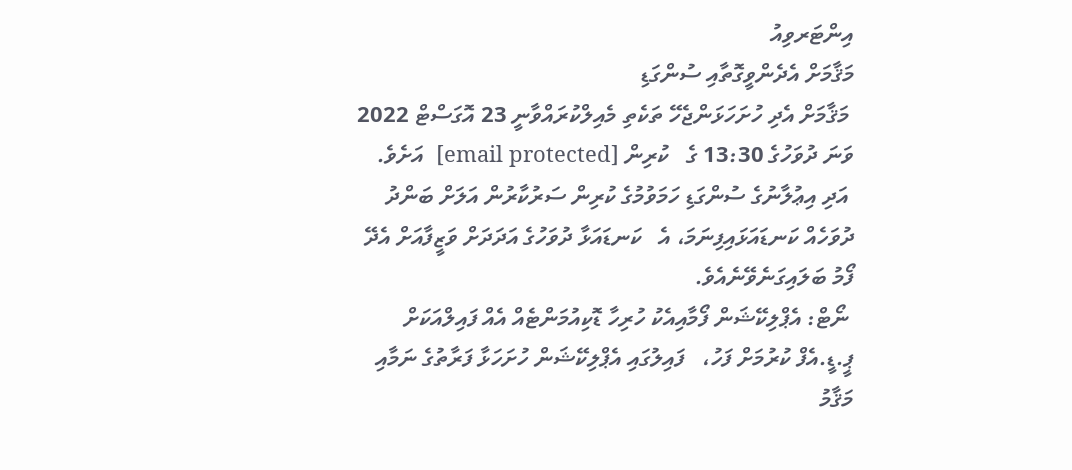އިންޓަރވިއު
މަޤާމަށް އެދެންވީގޮތާއި ސުންގަޑި
 މަޤާމަށް އެދި ހުށަހަޅަންޖެހޭ ތަކެތި މެއިލްކުރައްވާނީ 23 އޮގަސްޓް 2022 ވަނަ ދުވަހުގެ 13:30 ގެ   ކުރިން [email protected]  އަށެވެ.
 އަދި އިޢުލާނުގެ ސުންގަޑި ހަމަވުމުގެ ކުރިން ސަރުކާރުން އަލަށް ބަންދު ދުވަހެއް ކަނޑައަޅައިފިނަމަ، އެ   ކަނޑައަޅާ ދުވަހުގެ އަދަދަށް ވަޒީފާއަށް އެދޭ ފޯމު ބަލައިގަނެވޭނެއެވެ.
 ނޯޓް: އެޕްލިކޭޝަން ފޯމާއިއެކު ހުރިހާ ޑޮކިއުމަންޓެއް އެއް ފައިލްއަކަށް ޕީ.ޑީ.އެފް ކުރުމަށް ފަހު،   ފައިލުގައި އެޕްލިކޭޝަން ހުށަހަޅާ ފަރާތުގެ ނަމާއި މަޤާމު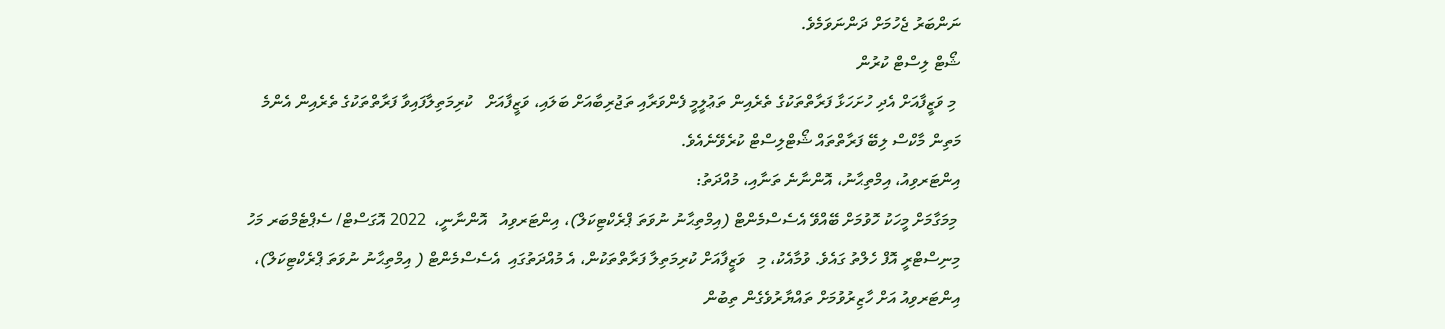ނަންބަރު ޖެހުމަށް ދަންނަވަމެވެ.
ޝޯޓް ލިސްޓް ކުރުން
 މި ވަޒީފާއަށް އެދި ހުށަހަޅާ ފަރާތްތަކުގެ ތެރެއިން ތަޢުލީމީ ފެންވަރާއި ތަޖުރިބާއަށް ބަލައި، ވަޒީފާއަށް   ކުރިމަތިލާފައިވާ ފަރާތްތަކުގެ ތެރެއިން އެންމެ މަތިން މާކްސް ލިބޭ ފަރާތްތައް ޝޯޓްލިސްޓް ކުރެވޭނެއެވެ.
އިންޓަރވިއު، އިމްތިޙާނު، އޮންނާނެ ތަނާއި، މުއްދަތު:
 މިމަގާމަށް މީހަކު ހޮވުމަށް ބޭއްވޭ އެސެސްމެންޓް (އިމްތިޙާނު ނުވަތަ ޕްރެކްޓިކަލް)، އިންޓަރވިއު   އޮންނާނީ،  2022 އޮގަސްޓް/ ސެޕްޓެމްބަރ މަހު މިނިސްޓްރީ އޮފް ހެލްތު ގައެވެ. ވުމާއެކު، މި   ވަޒީފާއަށް ކުރިމަތިލާ ފަރާތްތަކުން، އެ މުއްދަތުގައި  އެސެސްމެންޓް ( އިމްތިޙާނު ނުވަތަ ޕްރެކްޓިކަލް)،   އިންޓަރވިއު އަށް ހާޒިރުވުމަށް ތައްޔާރުވެގެން ތިބުން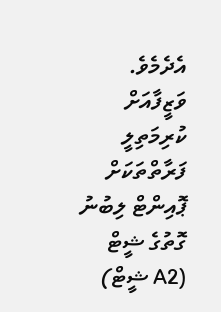އެދެމެވެ.
ވަޒީފާއަށް ކުރިމަތިލީ
ފަރާތްތަކަށް ޕޮއިންޓް ލިބުނު ގޮތުގެ ޝީޓް (A2 ޝީޓް)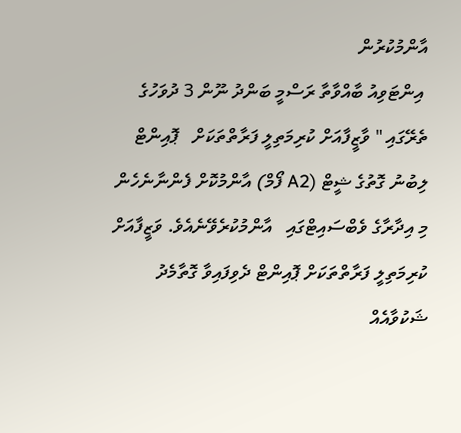އާންމުކުރުން
 އިންޓަވިއު ބާއްވާތާ ރަސްމީ ބަންދު ނޫން 3 ދުވަހުގެ ތެރޭގައި " ވާޒީފާއަށް ކުރިމަތިލީ ފަރާތްތަކަށް   ޕޮއިންޓް ލިބުނު ގޮތުގެ ޝީޓް (A2 ފޯމް) އާންމުކޮށް ފެންނާނެހެން މި އިދާރާގެ ވެބްސައިޓްގައި   އާންމުކުރެވޭނެއެވެ. ވަޒީފާއަށް ކުރިމަތިލީ ފަރާތްތަކަށް ޕޮއިންޓް ދެވިފައިވާ ގޮތާމެދު ޝަކުވާއެއް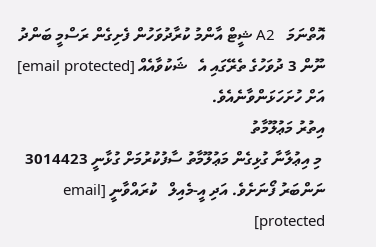އޮތްނަމަ   A2 ޝީޓް އާންމު ކުރާދުވަހުން ފެށިގެން ރަސްމީ ބަންދު ނޫން 3 ދުވަހުގެ ތެރޭގައި އެ   ޝަކުވާއެއް [email protected]   އަށް ހުށަހަޅަންވާނެއެވެ.
އިތުރު މަޢުލޫމާތު
 މި އިޢުލާނާ ގުޅިގެން މަޢުލޫމާތު ސާފުކުރުމަށް ގުޅާނީ 3014423 ނަންބަރު ފޯނަށެވެ. އަދި އީ-މެއިލް   ކުރައްވާނީ [email protected]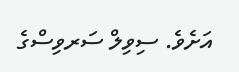އަށެވެ. ސިވިލް ސަރވިސްގެ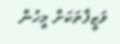ވަޒީފާތަކަށް މީހުން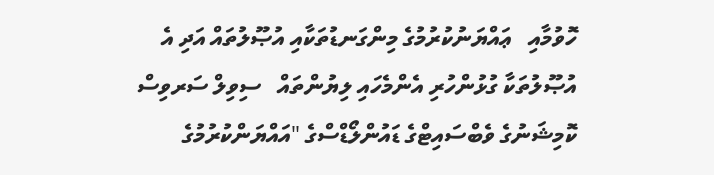ހޮވުމާއި   ޢައްޔަނުކުރުމުގެ މިންގަނޑުތަކާއި އުޞޫލުތައް އަދި އެ އުޞޫލުތަކާ ގުޅުންހުރި އެންމެހައި ލިޔުންތައް   ސިވިލް ސަރވިސް ކޮމިޝަނުގެ ވެބްސައިޓްގެ ޑައުންލޯޑްސްގެ "އައްޔަންކުރުމުގެ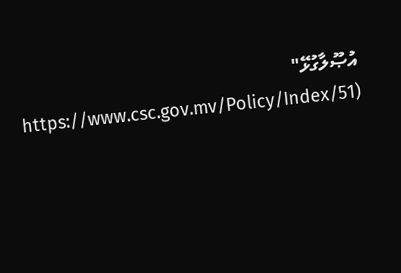އުޞޫލާގުޅޭ"   (https://www.csc.gov.mv/Policy/Index/51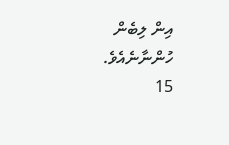އިން ލިބެން ހުންނާނެއެވެ.
15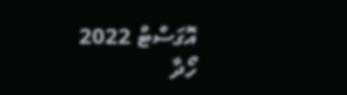އޮގަސްޓް 2022
ހޯދާ